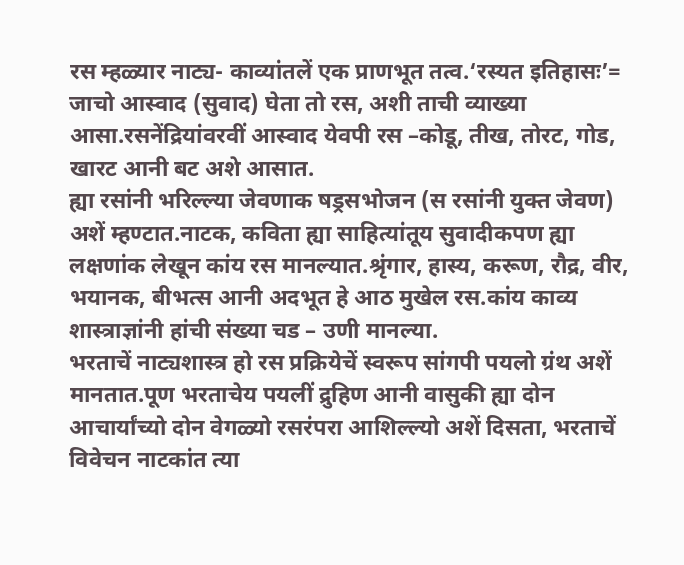रस म्हळ्यार नाट्य- काव्यांतलें एक प्राणभूत तत्व.‘रस्यत इतिहासः’= जाचो आस्वाद (सुवाद) घेता तो रस, अशी ताची व्याख्या आसा.रसनेंद्रियांवरवीं आस्वाद येवपी रस –कोडू, तीख, तोरट, गोड, खारट आनी बट अशे आसात.
ह्या रसांनी भरिल्ल्या जेवणाक षड्रसभोजन (स रसांनी युक्त जेवण) अशें म्हण्टात.नाटक, कविता ह्या साहित्यांतूय सुवादीकपण ह्या लक्षणांक लेखून कांय रस मानल्यात.श्रृंगार, हास्य, करूण, रौद्र, वीर, भयानक, बीभत्स आनी अदभूत हे आठ मुखेल रस.कांय काव्य शास्त्राज्ञांनी हांची संख्या चड – उणी मानल्या.
भरताचें नाट्यशास्त्र हो रस प्रक्रियेचें स्वरूप सांगपी पयलो ग्रंथ अशें मानतात.पूण भरताचेय पयलीं द्रुहिण आनी वासुकी ह्या दोन आचार्यांच्यो दोन वेगळ्यो रसरंपरा आशिल्ल्यो अशें दिसता, भरताचें विवेचन नाटकांत त्या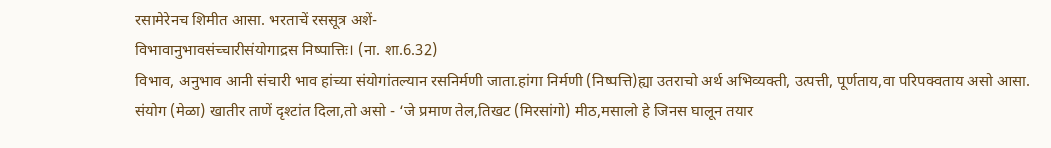रसामेरेनच शिमीत आसा. भरताचें रससूत्र अशें-
विभावानुभावसंच्चारीसंयोगाद्रस निष्पात्तिः। (ना. शा.6.32)
विभाव, अनुभाव आनी संचारी भाव हांच्या संयोगांतल्यान रसनिर्मणी जाता.हांगा निर्मणी (निष्पत्ति)ह्या उतराचो अर्थ अभिव्यक्ती, उत्पत्ती, पूर्णताय,वा परिपक्वताय असो आसा. संयोग (मेळा) खातीर ताणें दृश्टांत दिला,तो असो - ‘जे प्रमाण तेल,तिखट (मिरसांगो) मीठ,मसालो हे जिनस घालून तयार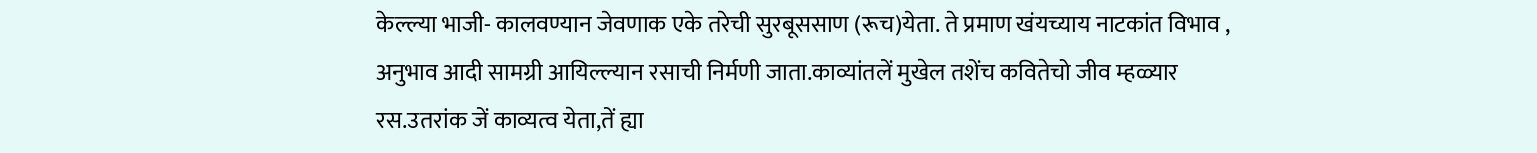केल्ल्या भाजी- कालवण्यान जेवणाक एके तरेची सुरबूससाण (रूच)येता. ते प्रमाण खंयच्याय नाटकांत विभाव , अनुभाव आदी सामग्री आयिल्ल्यान रसाची निर्मणी जाता.काव्यांतलें मुखेल तशेंच कवितेचो जीव म्हळ्यार रस.उतरांक जें काव्यत्व येता,तें ह्या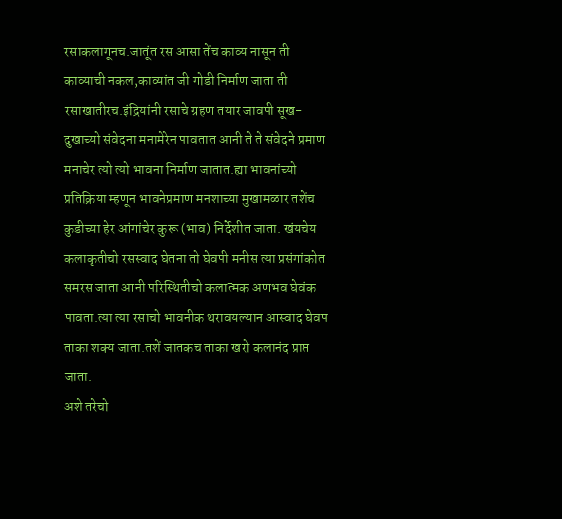रसाकलागूनच.जातूंत रस आसा तेंच काव्य नासून ती काव्याची नकल,काव्यांत जी गोडी निर्माण जाता ती रसाखातीरच.इंद्रियांनी रसाचे ग्रहण तयार जावपी सूख-दुखाच्यो संवेदना मनामेरेन पावतात आनी ते ते संवेदने प्रमाण मनाचेर त्यो त्यो भावना निर्माण जातात.ह्या भावनांच्यो प्रतिक्रिया म्हणून भावनेप्रमाण मनशाच्या मुखामळार तशेंच कुडीच्या हेर आंगांचेर कुरू (भाव) निर्देशीत जाता. खंयचेय कलाकृतीचो रसस्वाद घेतना तो घेवपी मनीस त्या प्रसंगांकोत समरस जाता आनी परिस्थितीचो कलात्मक अणभव घेवंक पावता.त्या त्या रसाचो भावनीक थरावयल्यान आस्वाद घेवप ताका शक्य जाता.तशें जातकच ताका खरो कलानंद प्राप्त जाता.
अशे तरेचो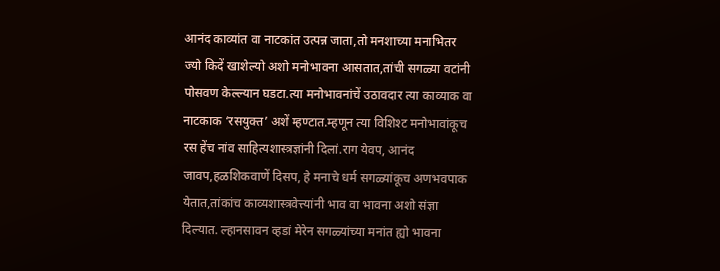आनंद काव्यांत वा नाटकांत उत्पन्न जाता,तो मनशाच्या मनाभितर ज्यो किदें खाशेल्यो अशो मनोभावना आसतात,तांची सगळ्या वटांनी पोसवण केल्ल्यान घडटा.त्या मनोभावनांचें उठावदार त्या काव्याक वा नाटकाक ‘रसयुक्त’ अशें म्हण्टात.म्हणून त्या विशिश्ट मनोभावांकूच रस हेंच नांव साहित्यशास्त्रज्ञांनी दिलां.राग येवप, आनंद जावप,हळशिकवाणें दिसप, हे मनाचे धर्म सगळ्यांकूच अणभवपाक येतात,तांकांच काव्यशास्त्रवेत्त्यांनी भाव वा भावना अशो संज्ञा दिल्यात. ल्हानसावन व्हडां मेरेन सगळ्यांच्या मनांत ह्यो भावना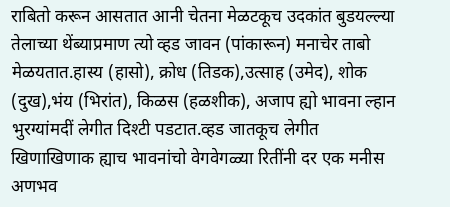राबितो करून आसतात आनी चेतना मेळटकूच उदकांत बुडयल्ल्या तेलाच्या थेंब्याप्रमाण त्यो व्हड जावन (पांकारून) मनाचेर ताबो मेळयतात.हास्य (हासो), क्रोध (तिडक),उत्साह (उमेद), शोक (दुख),भंय (भिरांत), किळस (हळशीक), अजाप ह्यो भावना ल्हान भुरग्यांमदीं लेगीत दिश्टी पडटात.व्हड जातकूच लेगीत खिणाखिणाक ह्याच भावनांचो वेगवेगळ्या रितींनी दर एक मनीस अणभव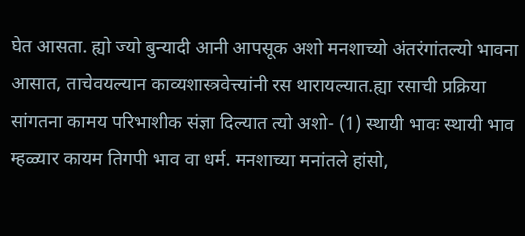घेत आसता. ह्यो ज्यो बुन्यादी आनी आपसूक अशो मनशाच्यो अंतरंगांतल्यो भावना आसात, ताचेवयल्यान काव्यशास्त्रवेत्त्यांनी रस थारायल्यात.ह्या रसाची प्रक्रिया सांगतना कामय परिभाशीक संज्ञा दिल्यात त्यो अशो- (1) स्थायी भावः स्थायी भाव म्हळ्यार कायम तिगपी भाव वा धर्म. मनशाच्या मनांतले हांसो,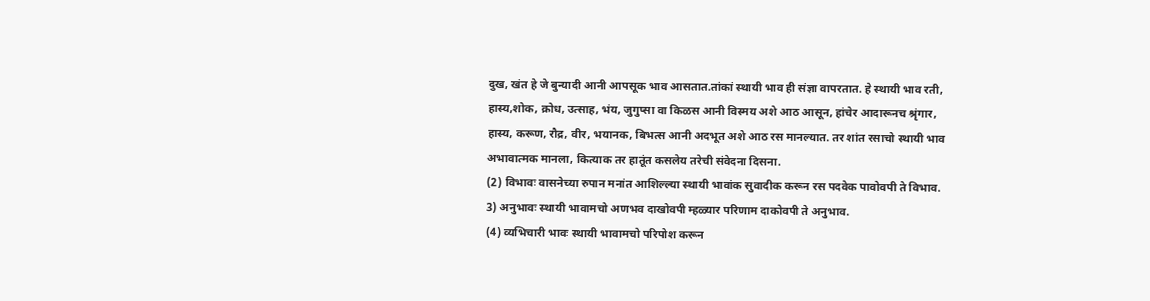दुख, खंत हे जे बुन्यादी आनी आपसूक भाव आसतात.तांकां स्थायी भाव ही संज्ञा वापरतात. हे स्थायी भाव रती, हास्य,शोक, क्रोध, उत्साह, भंय, जुगुप्सा वा किळस आनी विस्मय अशे आठ आसून, हांचेर आदारूनच श्रृंगार, हास्य, करूण, रौद्र, वीर, भयानक, बिभत्स आनी अदभूत अशे आठ रस मानल्यात. तर शांत रसाचो स्थायी भाव अभावात्मक मानला, कित्याक तर हातूंत कसलेय तरेची संवेदना दिसना.
(2) विभावः वासनेच्या रुपान मनांत आशिल्ल्या स्थायी भावांक सुवादीक करून रस पदवेक पावोवपी ते विभाव.
3) अनुभावः स्थायी भावामचो अणभव दाखोवपी म्हळ्यार परिणाम दाकोवपी ते अनुभाव.
(4) व्यभिचारी भावः स्थायी भावामचो परिपोश करून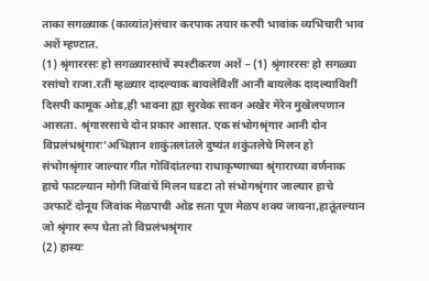ताका सगळ्याक (काव्यांत)संचार करपाक तयार करपी भावांक व्यभिचारी भाव अशें म्हण्टात.
(1) श्रृंगाररसः हो सगळ्यारसांचें स्पश्टीकरण अशें – (1) श्रृंगाररसः हो सगळ्या रसांचो राजा.रती म्हळ्यार दादल्याक बायलेविशीं आनी बायलेक दादल्याविशीं दिसपी कामूक ओड,ही भावना ह्या सुरवेक सावन अखेर मेरेन मुखेलपणान आसता. श्रृंगाररसाचे दोन प्रकार आसात. एक संभोगश्रृंगार आनी दोन विप्रलंभश्रृंगारः‘अभिज्ञान शाकुंतलांतले दुष्यंत शकुंतलेचे मिलन हो संभोगश्रृंगार जाल्यार गीत गोविंदांतल्या राधाकृष्णाच्या श्रृंगाराच्या वर्णनाक हाचे फाटल्यान मोगी जिवांचें मिलन घडटा तो संभोगश्रृंगार जाल्यार हाचे उरफाटें दोनूय जिवांक मेळपाची ओड सता पूण मेळप शक्य जायना,हातूंतल्यान जो श्रृंगार रूप घेता तो विप्रलंभश्रृंगार
(2) हास्यः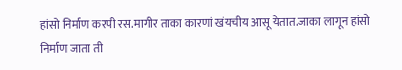हांसो निर्माण करपी रस.मागीर ताका कारणां खंयचीय आसू येतात.जाका लागून हांसो निर्माण जाता ती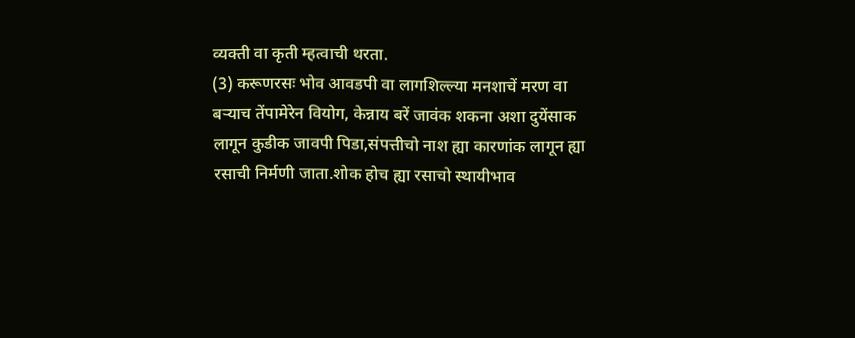व्यक्ती वा कृती म्हत्वाची थरता.
(3) करूणरसः भोव आवडपी वा लागशिल्ल्या मनशाचें मरण वा बऱ्याच तेंपामेरेन वियोग, केन्नाय बरें जावंक शकना अशा दुयेंसाक लागून कुडीक जावपी पिडा,संपत्तीचो नाश ह्या कारणांक लागून ह्या रसाची निर्मणी जाता.शोक होच ह्या रसाचो स्थायीभाव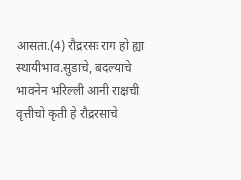आसता.(4) रौद्ररसः राग हो ह्या स्थायीभाव.सुडाचे, बदल्याचे भावनेन भरिल्ली आनी राक्षची वृत्तीचो कृती हे रौद्ररसाचे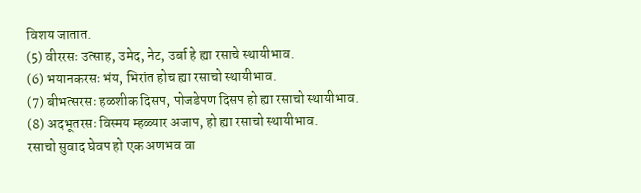विशय जातात.
(5) वीररसः उत्साह, उमेद, नेट, उर्बा हे ह्या रसाचे स्थायीभाव.
(6) भयानकरसः भंय, भिरांत होच ह्या रसाचो स्थायीभाव.
(7) बीभत्सरसः हळशीक दिसप, पोजडेपण दिसप हो ह्या रसाचो स्थायीभाव.
(8) अदभूतरसः विस्मय म्हळ्यार अजाप, हो ह्या रसाचो स्थायीभाव.
रसाचो सुवाद घेवप हो एक अणभव वा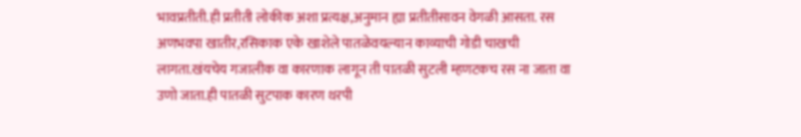भावप्रतीती.ही प्रतीती लोकीक अशा प्रत्यक्ष,अनुमान ह्या प्रतीतीसावन वेगळी आसता. रस अणभवपा खातीर,रसिकाक एके खाशेले पातळेवयल्यान काव्याची गोडी चाखची लागता.खंयचेय गजालीक वा कारणाक लागून ती पातळी सुटली म्हणटकच रस ना जाता वा उणो जाता.ही पातळी सुटपाक कारण थरपी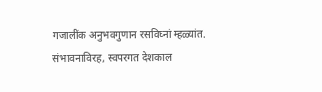गजालींक अनुभवगुणान रसविघ्नां म्हळ्यांत. संभावनाविरह, स्वपरगत देशकाल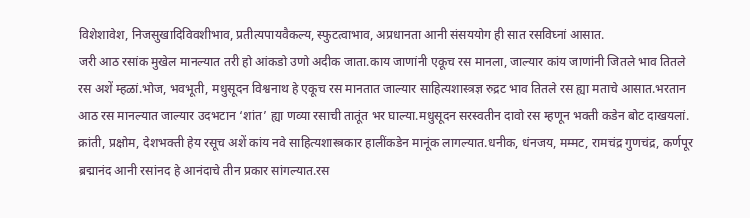विशेशावेश, निजसुखादिविवशीभाव, प्रतीत्यपायवैकल्य, स्फुटत्वाभाव, अप्रधानता आनी संसययोग ही सात रसविघ्नां आसात.
जरी आठ रसांक मुखेल मानल्यात तरी हो आंकडो उणो अदीक जाता.काय जाणांनी एकूच रस मानला, जाल्यार कांय जाणांनी जितले भाव तितले रस अशें म्हळां.भोज, भवभूती, मधुसूदन विश्वनाथ हे एकूच रस मानतात जाल्यार साहित्यशास्त्रज्ञ रुद्रट भाव तितले रस ह्या मताचे आसात.भरतान आठ रस मानल्यात जाल्यार उदभटान ‘शांत’ ह्या णव्या रसाची तातूंत भर घाल्या.मधुसूदन सरस्वतीन दावो रस म्हणून भक्ती कडेन बोट दाखयलां. क्रांती, प्रक्षोम, देशभक्ती हेय रसूच अशें कांय नवे साहित्यशास्त्रकार हालींकडेन मानूंक लागल्यात.धनीक, धंनजय, मम्मट, रामचंद्र गुणचंद्र, कर्णपूर ब्रद्मानंद आनी रसांनद हे आनंदाचे तीन प्रकार सांगल्यात.रस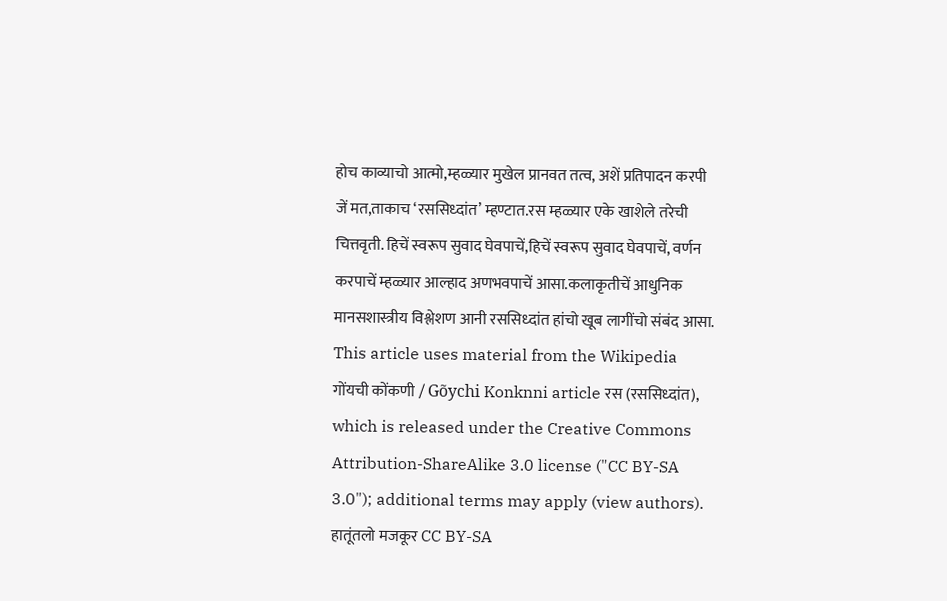होच काव्याचो आत्मो,म्हळ्यार मुखेल प्रानवत तत्व, अशें प्रतिपादन करपी जें मत,ताकाच ‘रससिध्दांत’ म्हण्टात.रस म्हळ्यार एके खाशेले तरेची चित्तवृती. हिचें स्वरूप सुवाद घेवपाचें,हिचें स्वरूप सुवाद घेवपाचें, वर्णन करपाचें म्हळ्यार आल्हाद अणभवपाचें आसा.कलाकृतीचें आधुनिक मानसशास्त्रीय विश्लेशण आनी रससिध्दांत हांचो खूब लागींचो संबंद आसा.
This article uses material from the Wikipedia गोंयची कोंकणी / Gõychi Konknni article रस (रससिध्दांत), which is released under the Creative Commons Attribution-ShareAlike 3.0 license ("CC BY-SA 3.0"); additional terms may apply (view authors). हातूंतलो मजकूर CC BY-SA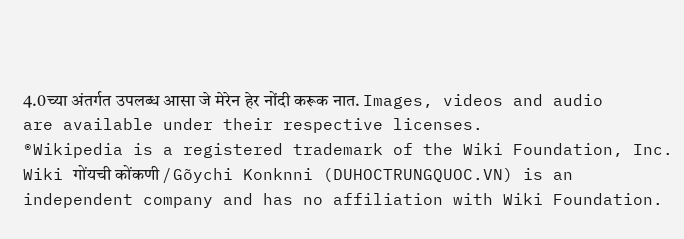4.0च्या अंतर्गत उपलब्ध आसा जे मेरेन हेर नोंदी करूक नात. Images, videos and audio are available under their respective licenses.
®Wikipedia is a registered trademark of the Wiki Foundation, Inc. Wiki गोंयची कोंकणी / Gõychi Konknni (DUHOCTRUNGQUOC.VN) is an independent company and has no affiliation with Wiki Foundation.